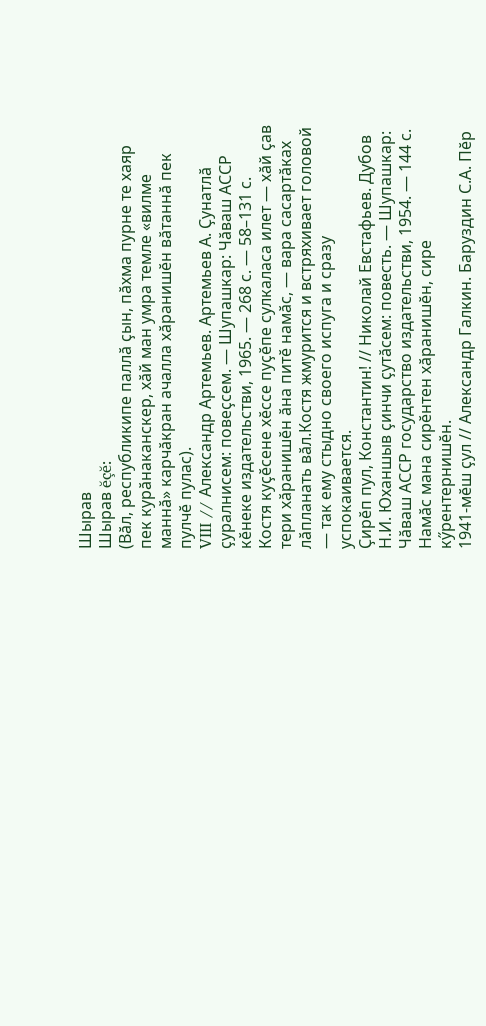Шырав
Шырав ĕçĕ:
(Вӑл, республикипе паллӑ ҫын, пӑхма пурне те хаяр пек курӑнаканскер, хӑй ман умра темле «вилме маннӑ» карчӑкран ачалла хӑранишӗн вӑтаннӑ пек пулчӗ пулас).
VIII // Александр Артемьев. Артемьев А. Ҫунатлӑ ҫуралнисем: повеҫсем. — Шупашкар: Чӑваш АССР кӗнеке издательстви, 1965. — 268 с. — 58–131 с.
Костя куҫӗсене хӗссе пуҫӗпе сулкаласа илет — хӑй ҫав тери хӑранишӗн ӑна питӗ намӑс, — вара сасартӑках лӑпланать вӑл.Костя жмурится и встряхивает головой — так ему стыдно своего испуга и сразу успокаивается.
Ҫирӗп пул, Константин! // Николай Евстафьев. Дубов Н.И. Юханшыв ҫинчи ҫутӑсем: повесть. — Шупашкар: Чӑваш АССР государство издательстви, 1954. — 144 с.
Намӑс мана сирӗнтен хӑранишӗн, сире кӳрентернишӗн.
1941-мӗш ҫул // Александр Галкин. Баруздин С.А. Пӗр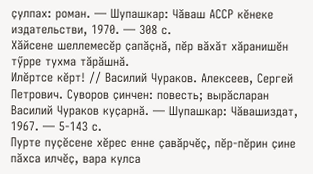ҫулпах: роман. — Шупашкар: Чӑваш АССР кӗнеке издательстви, 1970. — 308 с.
Хӑйсене шеллемесӗр ҫапӑҫнӑ, пӗр вӑхӑт хӑранишӗн тӳрре тухма тӑрӑшнӑ.
Илӗртсе кӗрт! // Василий Чураков. Алексеев, Сергей Петрович. Суворов ҫинчен: повесть; вырӑсларан Василий Чураков куҫарнӑ. — Шупашкар: Чӑвашиздат, 1967. — 5-143 с.
Пурте пуҫӗсене хӗрес енне ҫавӑрчӗҫ, пӗр-пӗрин ҫине пӑхса илчӗҫ, вара кулса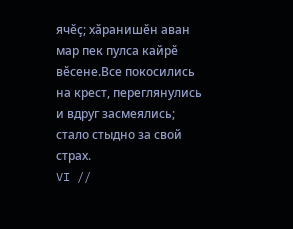ячӗҫ; хӑранишӗн аван мар пек пулса кайрӗ вӗсене.Все покосились на крест, переглянулись и вдруг засмеялись; стало стыдно за свой страх.
VI //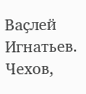Ваҫлей Игнатьев. Чехов,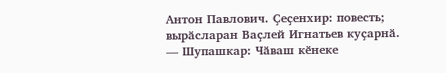Антон Павлович. Ҫеҫенхир: повесть; вырӑсларан Ваҫлей Игнатьев куҫарнӑ. — Шупашкар: Чӑваш кӗнеке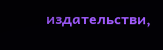издательстви,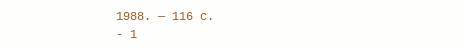1988. — 116 с.
- 1